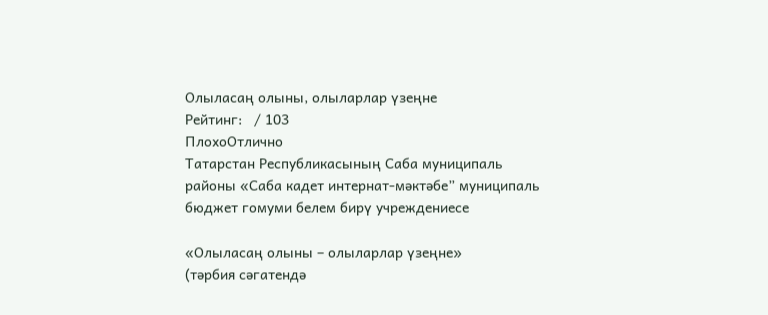Олыласаң олыны, олыларлар үзеңне
Рейтинг:   / 103
ПлохоОтлично
Татарстан Республикасының Саба муниципаль районы «Саба кадет интернат-мәктәбе” муниципаль бюджет гомуми белем бирү учреждениесе

«Олыласаң олыны – олыларлар үзеңне»
(тәрбия сәгатендә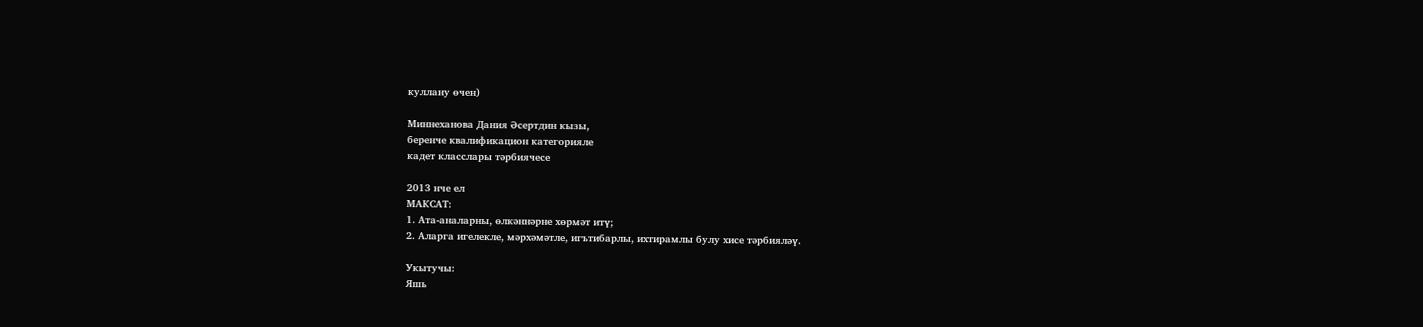куллану өчен)

Миннеханова Дания Әсертдин кызы,
беренче квалификацион категорияле
кадет класслары тәрбиячесе

2013 нче ел
МАКСАТ:
1. Ата-аналарны, өлкәннәрне хөрмәт итү;
2. Аларга игелекле, мәрхәмәтле, игътибарлы, ихтирамлы булу хисе тәрбияләү.

Укытучы:
Яшь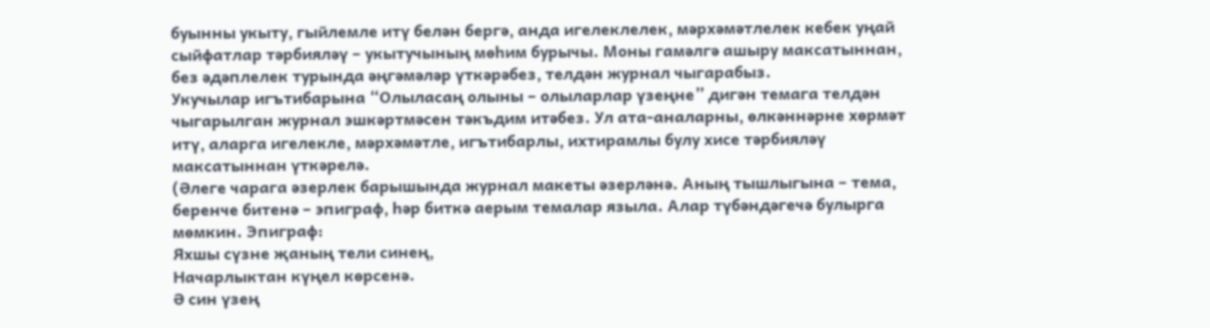буынны укыту, гыйлемле итү белән бергә, анда игелеклелек, мәрхәмәтлелек кебек уңай сыйфатлар тәрбияләү – укытучының мөһим бурычы. Моны гамәлгә ашыру максатыннан, без әдәплелек турында әңгәмәләр үткәрәбез, телдән журнал чыгарабыз.
Укучылар игътибарына “Олыласаң олыны – олыларлар үзеңне” дигән темага телдән чыгарылган журнал эшкәртмәсен тәкъдим итәбез. Ул ата-аналарны, өлкәннәрне хөрмәт итү, аларга игелекле, мәрхәмәтле, игътибарлы, ихтирамлы булу хисе тәрбияләү максатыннан үткәрелә.
(Әлеге чарага әзерлек барышында журнал макеты әзерләнә. Аның тышлыгына – тема, беренче битенә – эпиграф, һәр биткә аерым темалар языла. Алар түбәндәгечә булырга мөмкин. Эпиграф:
Яхшы сүзне җаның тели синең,
Начарлыктан күңел көрсенә.
Ә син үзең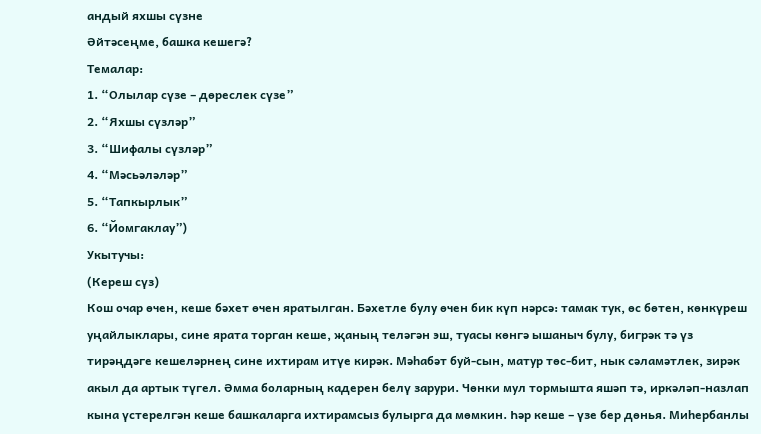андый яхшы сүзне
Әйтәсеңме, башка кешегә?
Темалар:
1. “Олылар сүзе – дөреслек сүзе”
2. “Яхшы сүзләр”
3. “Шифалы сүзләр”
4. “Мәсьәләләр”
5. “Тапкырлык”
6. “Йомгаклау”)
Укытучы:
(Кереш сүз)
Кош очар өчен, кеше бәхет өчен яратылган. Бәхетле булу өчен бик күп нәрсә: тамак тук, өс бөтен, көнкүреш уңайлыклары, сине ярата торган кеше, җаның теләгән эш, туасы көнгә ышаныч булу, бигрәк тә үз тирәңдәге кешеләрнең сине ихтирам итүе кирәк. Мәһабәт буй-сын, матур төс-бит, нык сәламәтлек, зирәк акыл да артык түгел. Әмма боларның кадерен белү зарури. Чөнки мул тормышта яшәп тә, иркәләп-назлап кына үстерелгән кеше башкаларга ихтирамсыз булырга да мөмкин. Һәр кеше – үзе бер дөнья. Миһербанлы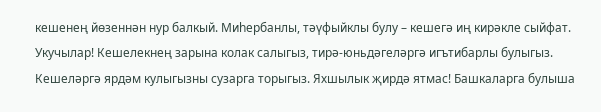кешенең йөзеннән нур балкый. Миһербанлы, тәүфыйклы булу – кешегә иң кирәкле сыйфат.
Укучылар! Кешелекнең зарына колак салыгыз, тирә-юньдәгеләргә игътибарлы булыгыз. Кешеләргә ярдәм кулыгызны сузарга торыгыз. Яхшылык җирдә ятмас! Башкаларга булыша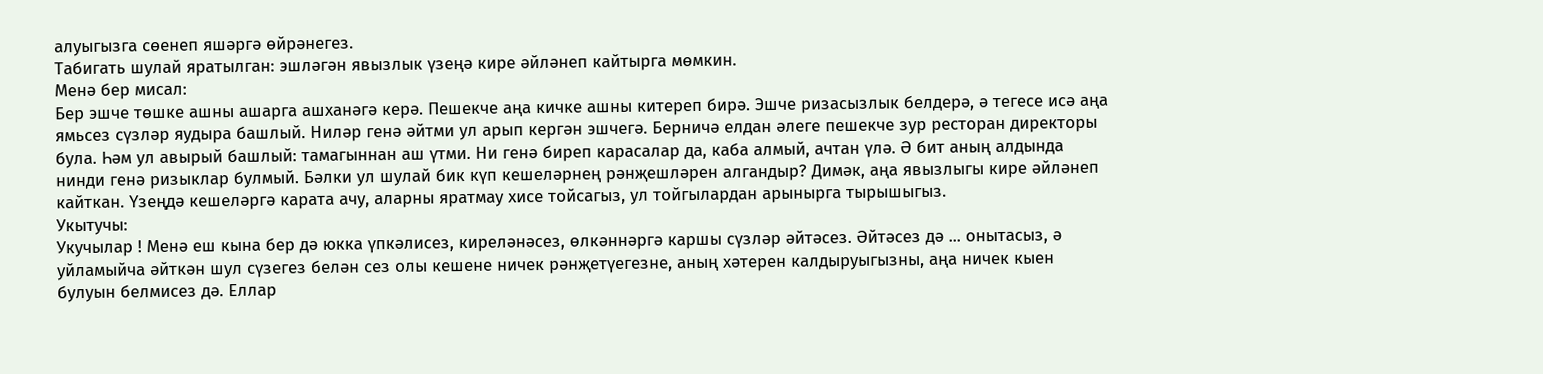алуыгызга сөенеп яшәргә өйрәнегез.
Табигать шулай яратылган: эшләгән явызлык үзеңә кире әйләнеп кайтырга мөмкин.
Менә бер мисал:
Бер эшче төшке ашны ашарга ашханәгә керә. Пешекче аңа кичке ашны китереп бирә. Эшче ризасызлык белдерә, ә тегесе исә аңа ямьсез сүзләр яудыра башлый. Ниләр генә әйтми ул арып кергән эшчегә. Берничә елдан әлеге пешекче зур ресторан директоры була. Һәм ул авырый башлый: тамагыннан аш үтми. Ни генә биреп карасалар да, каба алмый, ачтан үлә. Ә бит аның алдында нинди генә ризыклар булмый. Бәлки ул шулай бик күп кешеләрнең рәнҗешләрен алгандыр? Димәк, аңа явызлыгы кире әйләнеп кайткан. Үзеңдә кешеләргә карата ачу, аларны яратмау хисе тойсагыз, ул тойгылардан арынырга тырышыгыз.
Укытучы:
Укучылар ! Менә еш кына бер дә юкка үпкәлисез, киреләнәсез, өлкәннәргә каршы сүзләр әйтәсез. Әйтәсез дә ... онытасыз, ә уйламыйча әйткән шул сүзегез белән сез олы кешене ничек рәнҗетүегезне, аның хәтерен калдыруыгызны, аңа ничек кыен булуын белмисез дә. Еллар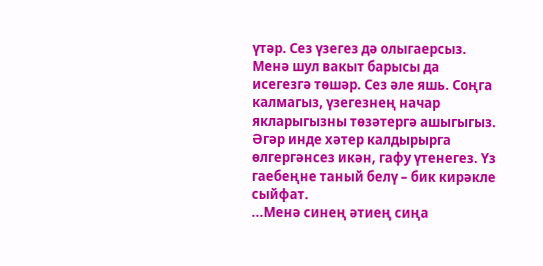үтәр. Сез үзегез дә олыгаерсыз. Менә шул вакыт барысы да исегезгә төшәр. Сез әле яшь. Соңга калмагыз, үзегезнең начар якларыгызны төзәтергә ашыгыгыз. Әгәр инде хәтер калдырырга өлгергәнсез икән, гафу үтенегез. Үз гаебеңне таный белү – бик кирәкле сыйфат.
...Менә синең әтиең сиңа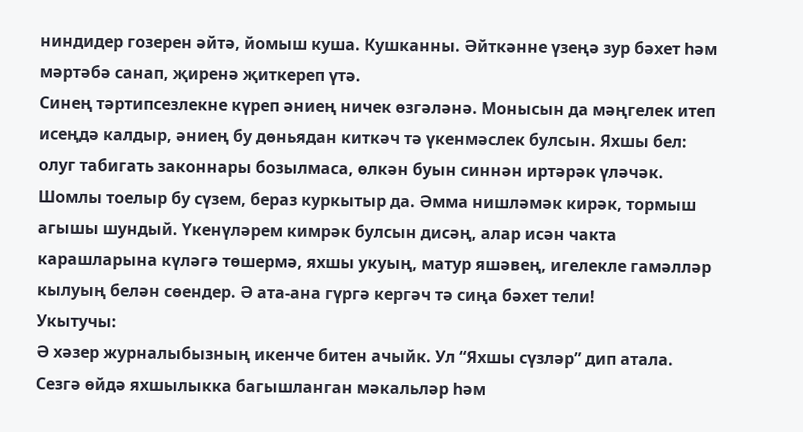ниндидер гозерен әйтә, йомыш куша. Кушканны. Әйткәнне үзеңә зур бәхет һәм мәртәбә санап, җиренә җиткереп үтә.
Синең тәртипсезлекне күреп әниең ничек өзгәләнә. Монысын да мәңгелек итеп исеңдә калдыр, әниең бу дөньядан киткәч тә үкенмәслек булсын. Яхшы бел: олуг табигать законнары бозылмаса, өлкән буын синнән иртәрәк үләчәк. Шомлы тоелыр бу сүзем, бераз куркытыр да. Әмма нишләмәк кирәк, тормыш агышы шундый. Үкенүләрем кимрәк булсын дисәң, алар исән чакта карашларына күләгә төшермә, яхшы укуың, матур яшәвең, игелекле гамәлләр кылуың белән сөендер. Ә ата-ана гүргә кергәч тә сиңа бәхет тели!
Укытучы:
Ә хәзер журналыбызның икенче битен ачыйк. Ул “Яхшы сүзләр” дип атала. Сезгә өйдә яхшылыкка багышланган мәкальләр һәм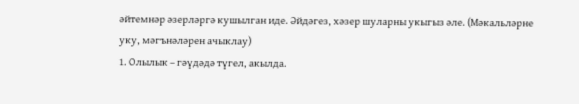әйтемнәр әзерләргә кушылган иде. Әйдәгез, хәзер шуларны укыгыз әле. (Мәкальләрне уку, мәгънәләрен ачыклау)
1. Олылык – гәүдәдә түгел, акылда.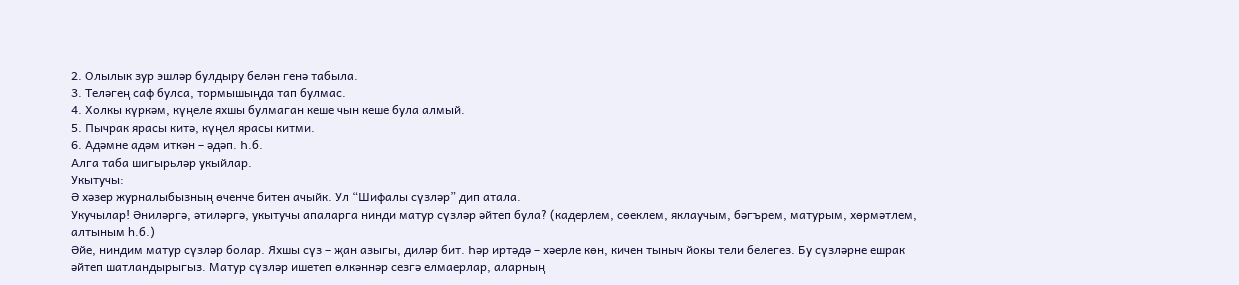2. Олылык зур эшләр булдыру белән генә табыла.
3. Теләгең саф булса, тормышыңда тап булмас.
4. Холкы күркәм, күңеле яхшы булмаган кеше чын кеше була алмый.
5. Пычрак ярасы китә, күңел ярасы китми.
6. Адәмне адәм иткән – әдәп. Һ.б.
Алга таба шигырьләр укыйлар.
Укытучы:
Ә хәзер журналыбызның өченче битен ачыйк. Ул “Шифалы сүзләр” дип атала.
Укучылар! Әниләргә, әтиләргә, укытучы апаларга нинди матур сүзләр әйтеп була? (кадерлем, сөеклем, яклаучым, бәгърем, матурым, хөрмәтлем, алтыным һ.б.)
Әйе, ниндим матур сүзләр болар. Яхшы сүз – җан азыгы, диләр бит. Һәр иртәдә – хәерле көн, кичен тыныч йокы тели белегез. Бу сүзләрне ешрак әйтеп шатландырыгыз. Матур сүзләр ишетеп өлкәннәр сезгә елмаерлар, аларның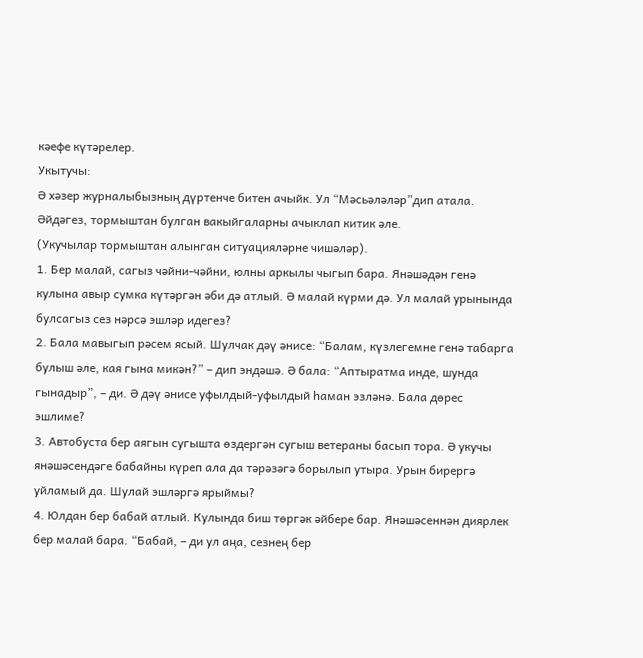кәефе күтәрелер.
Укытучы:
Ә хәзер журналыбызның дүртенче битен ачыйк. Ул “Мәсьәләләр”дип атала.
Әйдәгез, тормыштан булган вакыйгаларны ачыклап китик әле.
(Укучылар тормыштан алынган ситуацияләрне чишәләр).
1. Бер малай, сагыз чәйни-чәйни, юлны аркылы чыгып бара. Янәшәдән генә кулына авыр сумка күтәргән әби дә атлый. Ә малай күрми дә. Ул малай урынында булсагыз сез нәрсә эшләр идегез?
2. Бала мавыгып рәсем ясый. Шулчак дәү әнисе: “Балам, күзлегемне генә табарга булыш әле, кая гына микән?” – дип эндәшә. Ә бала: “Аптыратма инде, шунда гынадыр”, – ди. Ә дәү әнисе уфылдый-уфылдый һаман эзләнә. Бала дөрес эшлиме?
3. Автобуста бер аягын сугышта өздергән сугыш ветераны басып тора. Ә укучы янәшәсендәге бабайны күреп ала да тәрәзәгә борылып утыра. Урын бирергә уйламый да. Шулай эшләргә ярыймы?
4. Юлдан бер бабай атлый. Кулында биш төргәк әйбере бар. Янәшәсеннән диярлек бер малай бара. “Бабай, – ди ул аңа, сезнең бер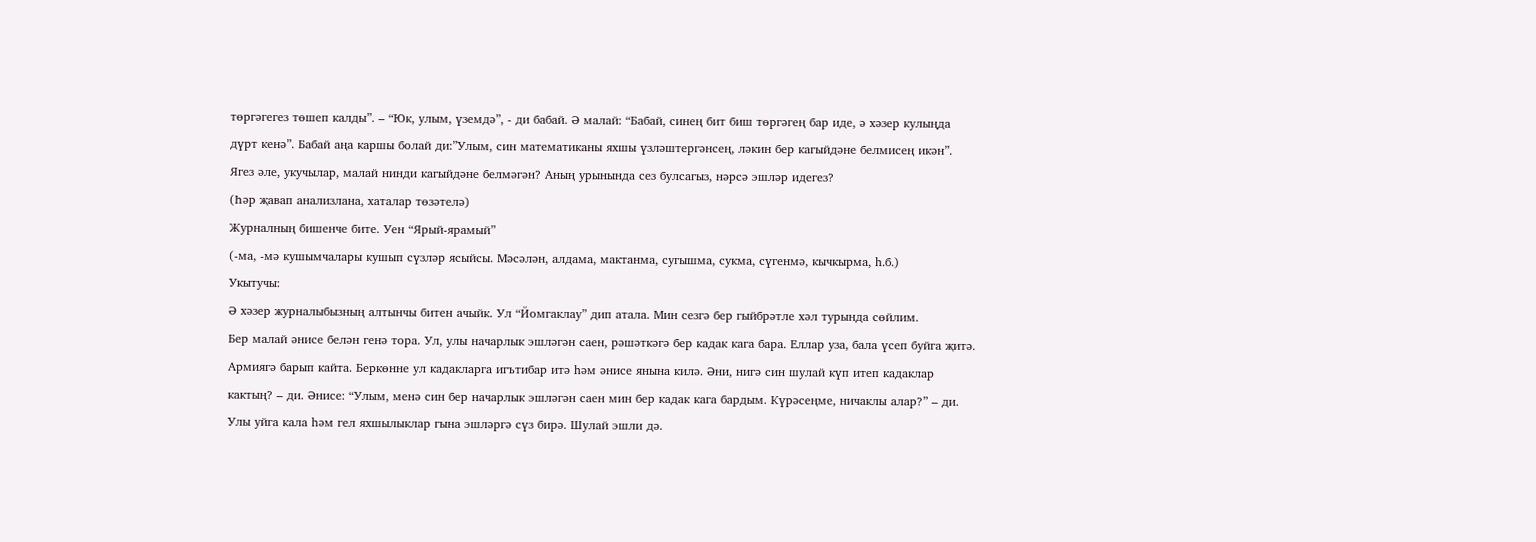төргәгегез төшеп калды”. – “Юк, улым, үземдә”, - ди бабай. Ә малай: “Бабай, синең бит биш төргәгең бар иде, ә хәзер кулыңда дүрт кенә”. Бабай аңа каршы болай ди:”Улым, син математиканы яхшы үзләштергәнсең, ләкин бер кагыйдәне белмисең икән”. Ягез әле, укучылар, малай нинди кагыйдәне белмәгән? Аның урынында сез булсагыз, нәрсә эшләр идегез?
(Һәр җавап анализлана, хаталар төзәтелә)
Журналның бишенче бите. Уен “Ярый-ярамый”
(-ма, -мә кушымчалары кушып сүзләр ясыйсы. Мәсәлән, алдама, мактанма, сугышма, сукма, сүгенмә, кычкырма, һ.б.)
Укытучы:
Ә хәзер журналыбызның алтынчы битен ачыйк. Ул “Йомгаклау” дип атала. Мин сезгә бер гыйбрәтле хәл турында сөйлим.
Бер малай әнисе белән генә тора. Ул, улы начарлык эшләгән саен, рәшәткәгә бер кадак кага бара. Еллар уза, бала үсеп буйга җитә. Армиягә барып кайта. Беркөнне ул кадакларга игътибар итә һәм әнисе янына килә. Әни, нигә син шулай күп итеп кадаклар кактың? – ди. Әнисе: “Улым, менә син бер начарлык эшләгән саен мин бер кадак кага бардым. Күрәсеңме, ничаклы алар?” – ди. Улы уйга кала һәм гел яхшылыклар гына эшләргә сүз бирә. Шулай эшли дә.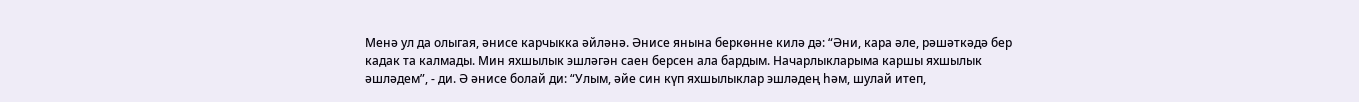Менә ул да олыгая, әнисе карчыкка әйләнә. Әнисе янына беркөнне килә дә: “Әни, кара әле, рәшәткәдә бер кадак та калмады. Мин яхшылык эшләгән саен берсен ала бардым. Начарлыкларыма каршы яхшылык әшләдем”, - ди. Ә әнисе болай ди: “Улым, әйе син күп яхшылыклар эшләдең һәм, шулай итеп,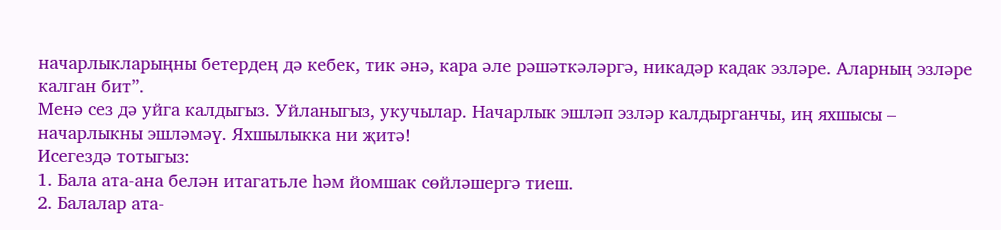начарлыкларыңны бетердең дә кебек, тик әнә, кара әле рәшәткәләргә, никадәр кадак эзләре. Аларның эзләре калган бит”.
Менә сез дә уйга калдыгыз. Уйланыгыз, укучылар. Начарлык эшләп эзләр калдырганчы, иң яхшысы – начарлыкны эшләмәү. Яхшылыкка ни җитә!
Исегездә тотыгыз:
1. Бала ата-ана белән итагатьле һәм йомшак сөйләшергә тиеш.
2. Балалар ата-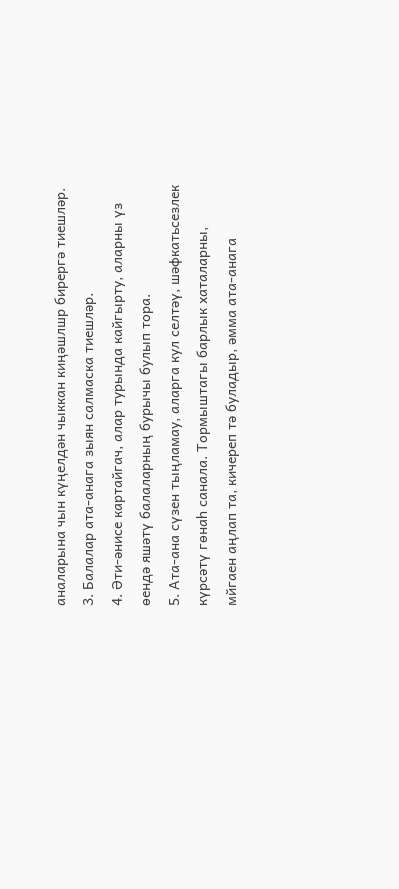аналарына чын күңелдән чыккан киңәшлшр бирергә тиешләр.
3. Балалар ата-анага зыян салмаска тиешләр.
4. Әти-әнисе картайгач, алар турында кайгырту, аларны үз өендә яшәтү балаларның бурычы булып тора.
5. Ата-ана сүзен тыңламау, аларга кул селтәү, шәфкатьсезлек күрсәтү гөнаһ санала. Тормыштагы барлык хаталарны, мйгаен аңлап та, кичереп тә буладыр, әмма ата-анага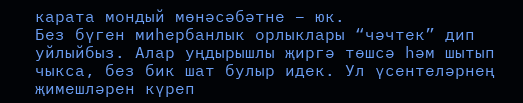карата мондый мөнәсәбәтне – юк.
Без бүген миһербанлык орлыклары “чәчтек” дип уйлыйбыз. Алар уңдырышлы җиргә төшсә һәм шытып чыкса, без бик шат булыр идек. Ул үсентеләрнең җимешләрен күреп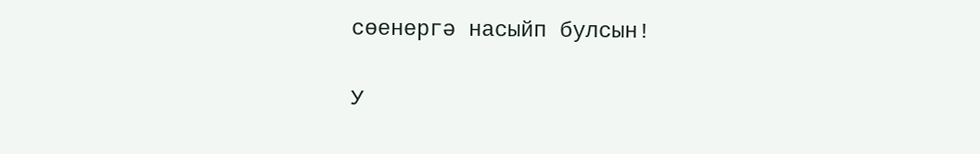сөенергә насыйп булсын!

У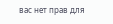вас нет прав для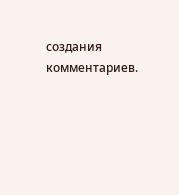создания комментариев.